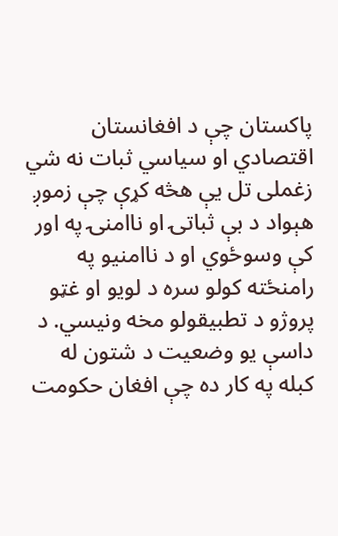پاکستان چې د افغانستان اقتصادي او سیاسي ثبات نه شي زغملی تل يې هڅه کړې چې زموږ هېواد د بې ثباتۍ او ناامنۍ په اور کې وسوځوي او د ناامنيو په رامنځته کولو سره د لویو او غټو پروژو د تطبیقولو مخه ونيسي. د داسې یو وضعیت د شتون له کبله په کار ده چې افغان حکومت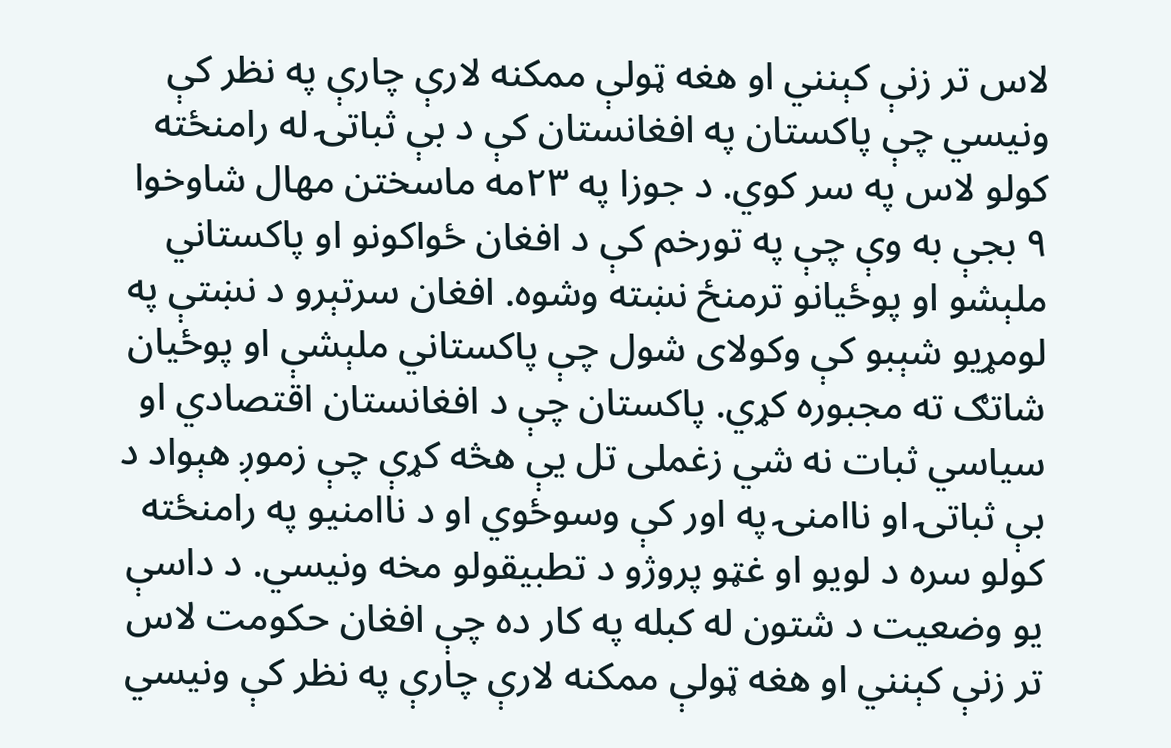لاس تر زنې کېنني او هغه ټولې ممکنه لارې چارې په نظر کې ونیسي چې پاکستان په افغانستان کې د بې ثباتۍ له رامنځته کولو لاس په سر کوي. د جوزا په ۲۳مه ماسختن مهال شاوخوا ۹ بجې به وې چې په تورخم کې د افغان ځواکونو او پاکستاني ملېشو او پوځيانو ترمنځ نښته وشوه. افغان سرتېرو د نښتې په لومړيو شېبو کې وکولای شول چې پاکستاني ملېشې او پوځيان شاتګ ته مجبوره کړي. پاکستان چې د افغانستان اقتصادي او سیاسي ثبات نه شي زغملی تل يې هڅه کړې چې زموږ هېواد د بې ثباتۍ او ناامنۍ په اور کې وسوځوي او د ناامنيو په رامنځته کولو سره د لویو او غټو پروژو د تطبیقولو مخه ونيسي. د داسې یو وضعیت د شتون له کبله په کار ده چې افغان حکومت لاس تر زنې کېنني او هغه ټولې ممکنه لارې چارې په نظر کې ونیسي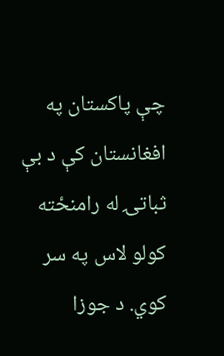چې پاکستان په افغانستان کې د بې ثباتۍ له رامنځته کولو لاس په سر کوي. د جوزا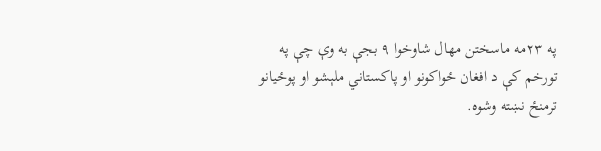په ۲۳مه ماسختن مهال شاوخوا ۹ بجې به وې چې په تورخم کې د افغان ځواکونو او پاکستاني ملېشو او پوځيانو ترمنځ نښته وشوه.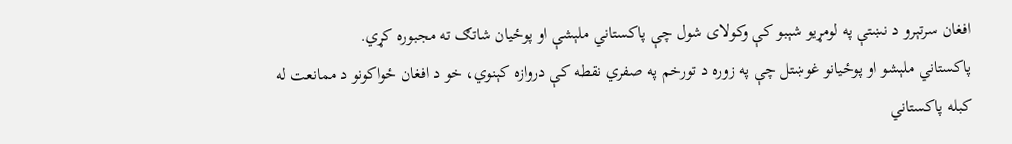افغان سرتېرو د نښتې په لومړيو شېبو کې وکولای شول چې پاکستاني ملېشې او پوځيان شاتګ ته مجبوره کړي.
پاکستاني ملېشو او پوځيانو غوښتل چې په زوره د تورخم په صفري نقطه کې دروازه کېنوي، خو د افغان ځواکونو د ممانعت له کبله پاکستاني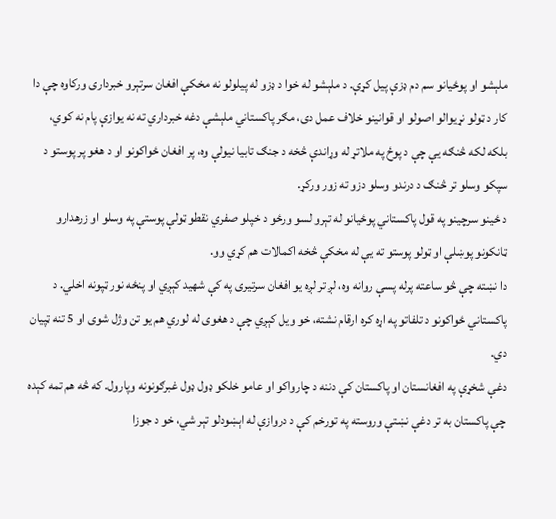ملېشو او پوځيانو سم دم ډزې پیل کړې. د ملېشو له خوا د ډزو له پیلولو نه مخکې افغان سرتېرو خبرداری ورکاوه چې دا کار د ټولو نړیوالو اصولو او قوانینو خلاف عمل دی، مګر پاکستاني ملېشې دغه خبرداري ته نه یوازې پام نه کوي، بلکه لکه څنګه یې چې د پوځ په ملاتړ له وړاندې څخه د جنګ تابیا نیولې وه، پر افغان ځواکونو او د هغو پر پوستو د سپکو وسلو تر څنګ د درندو وسلو دزو ته زور ورکړ.
د ځینو سرچینو په قول پاکستاني پوځیانو له تېرو لسو ورځو د خپلو صفري نقطو ټولې پوستې په وسلو او زرهدارو ټانکونو پوښلې او ټولو پوستو ته یې له مخکې څخه اکمالات هم کړي وو.
دا نښته چې څو ساعته پرله پسې روانه وه، لږ تر لږه یو افغان سرتیری په کې شهید کېږي او پنځه نور ټپونه اخلي. د پاکستاني ځواکونو د تلفاتو په اړه کره ارقام نشته، خو ویل کېږي چې د هغوی له لوري هم یو تن وژل شوی او 5 تنه ټپیان دي.
دغې شخړې په افغانستان او پاکستان کې دننه د چارواکو او عامو خلکو ډول ډول غبرګونونه وپارول. که څه هم تمه کېده چې پاکستان به تر دغې نښتې وروسته په تورخم کې د دروازې له اېښودلو تېر شي، خو د جوزا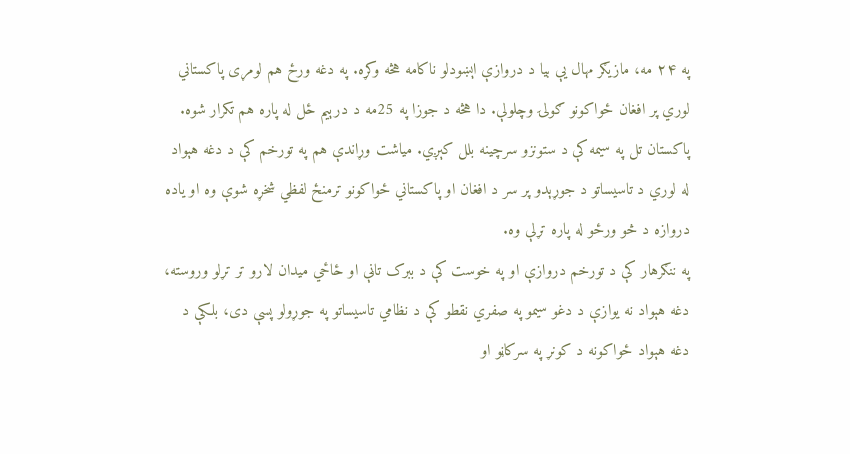په ۲۴ مه، مازیګر مهال یې بیا د دروازې اېښودلو ناکامه هڅه وکړه. په دغه ورځ هم لومړی پاکستاني لوري پر افغان ځواکونو ګولۍ وچلولې. دا هڅه د جوزا په 25مه د درېیم ځل له پاره هم تکرار شوه. پاکستان تل په سیمه کې د ستونزو سرچینه بلل کېږي. میاشت وړاندې هم په تورخم کې د دغه هېواد له لوري د تاسیساتو د جوړېدو پر سر د افغان او پاکستاني ځواکونو ترمنځ لفظي شخړه شوې وه او یاده دروازه د څو ورځو له پاره تړلې وه.
په ننګرهار کې د تورخم دروازې او په خوست کې د ببرک تاڼې او ځاځي ميدان لارو تر تړلو وروسته، دغه هېواد نه یوازې د دغو سیمو په صفري نقطو کې د نظامي تاسیساتو په جوړولو پسې دی، بلکې د دغه هېواد ځواکونه د کونړ په سرکاڼو او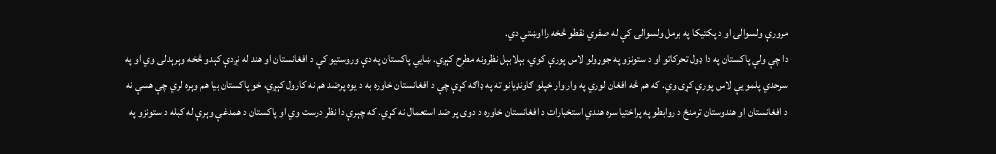مرورې ولسوالۍ او د پکتیکا په برمل ولسوالۍ کې له صفري نقطو څخه رااوښتي دي.
دا چې ولې پاکستان په دا ډول تحرکاتو او د ستونزو په جوړولو لاس پورې کوي، بېلابېل نظرونه مطرح کېږي. ښايي پاکستان په دې وروستیو کې د افغانستان او هند له نږدې کېدو څخه وېرېدلی وي او په سرحدي پلمو یې لاس پورې کړی وي. که هم څه افغان لوري په وار وار خپلو ګاونډیانو ته په ډاګه کړې چې د افغانستان خاوره به د یوه پرضد هم نه کارول کېږي، خو پاکستان بیا هم وېره لري چې هسې نه د افغانستان او هندوستان ترمنځ د روابطو په پراختیا سره هندي استخبارات د افغانستان خاوره د دوی پر ضد استعمال نه کړي. که چېرې دا نظر درست وي او پاکستان د همدغې وېرې له کبله د ستونزو په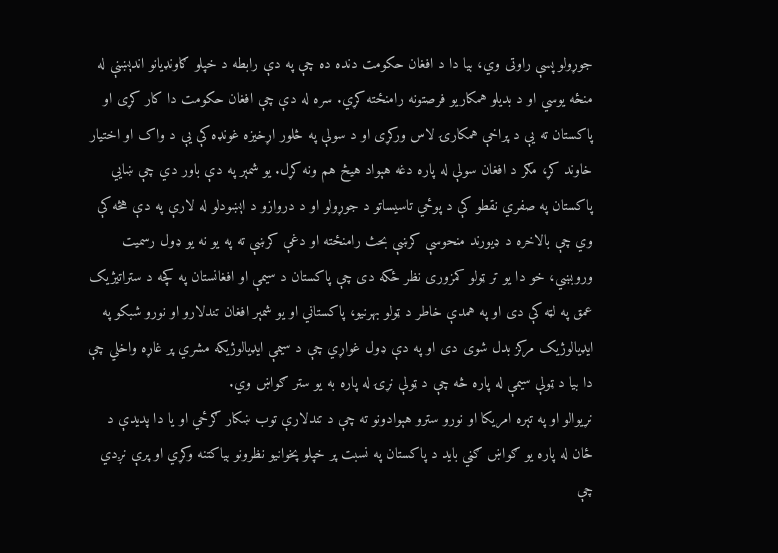جوړولو پسې راوتی وي، بیا دا د افغان حکومت دنده ده چې په دې رابطه د خپلو ګاونډیانو اندېښنې له منځه یوسي او د بدیلو همکاریو فرصتونه رامنځته کړي. سره له دې چې افغان حکومت دا کار کړی او پاکستان ته یې د پراخې همکارۍ لاس ورکړی او د سولې په څلور اړخیزه غونډه کې یې د واک او اختیار خاوند کړ، مګر د افغان سولې له پاره دغه هېواد هيڅ هم ونه کړل. یو شمېر په دې باور دي چې ښايي پاکستان په صفري نقطو کې د پوځي تاسیساتو د جوړولو او د دروازو د اېښودلو له لارې په دې هڅه کې وي چې بالاخره د ډیورند منحوسې کرښې بحث رامنځته او دغې کرښې ته په یو نه یو ډول رسمیت وروبښي، خو دا یو تر ټولو کمزوری نظر ځکه دی چې پاکستان د سیمې او افغانستان په کچه د ستراتيژیک عمق په لټه کې دی او په همدې خاطر د ټولو بهرنیو، پاکستاني او یو شمېر افغان تندلارو او نورو شبکو په ايډيالوژیک مرکز بدل شوی دی او په دې ډول غواړي چې د سیمې ايډيالوژیکه مشري پر غاړه واخلي چې دا بیا د ټولې سيمې له پاره څه چې د ټولې نړۍ له پاره به یو ستر ګواښ وي.
نړیوالو او په تېره امريکا او نورو سترو هېوادونو ته چې د تندلارې توب ښکار ګرځي او یا دا پديدې د ځان له پاره یو ګواښ ګڼي باید د پاکستان په نسبت پر خپلو پخوانیو نظرونو بیاکتنه وکړي او پرې نږدي چې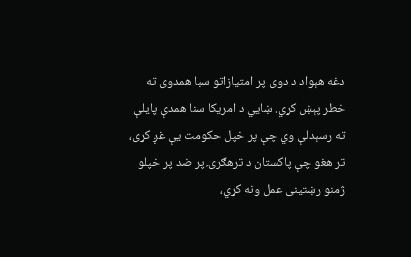دغه هېواد د دوی پر امتیازاتو سبا همدوی ته خطر پېښ کړي. ښايي د امریکا سنا همدې پايلې ته رسېدلې وي چې پر خپل حکومت يې غږ کړی، تر هغو چې پاکستان د ترهګرۍ پر ضد پر خپلو ژمنو رښتینی عمل ونه کړي،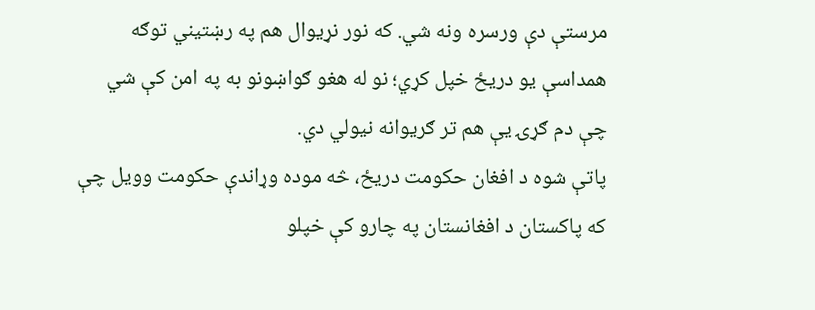مرستې دې ورسره ونه شي. که نور نړیوال هم په رښتیني توګه همداسې یو دريځ خپل کړي؛ نو له هغو ګواښونو به په امن کې شي چې دم ګړۍ يې هم تر ګریوانه نیولي دي.
پاتې شوه د افغان حکومت دريځ، څه موده وړاندې حکومت وویل چې که پاکستان د افغانستان په چارو کې خپلو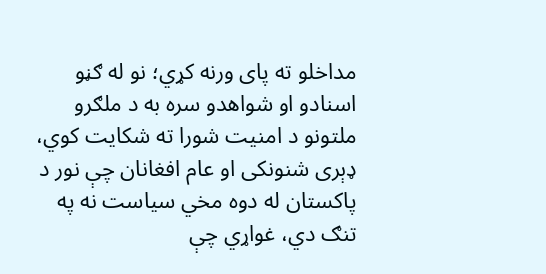مداخلو ته پای ورنه کړي؛ نو له ګڼو اسنادو او شواهدو سره به د ملګرو ملتونو د امنیت شورا ته شکايت کوي، ډېری شنونکی او عام افغانان چې نور د پاکستان له دوه مخي سیاست نه په تنګ دي، غواړي چې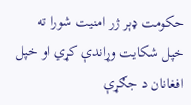حکومت ډېر ژر امنیت شورا ته خپل شکایت وړاندې کړي او خپل افغانان د جګړې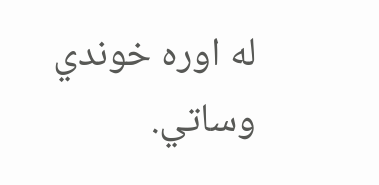له اوره خوندي وساتي.